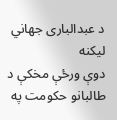د عبدالباری جهاني لیکنه
دوې ورځې مخکې د طالبانو حکومت په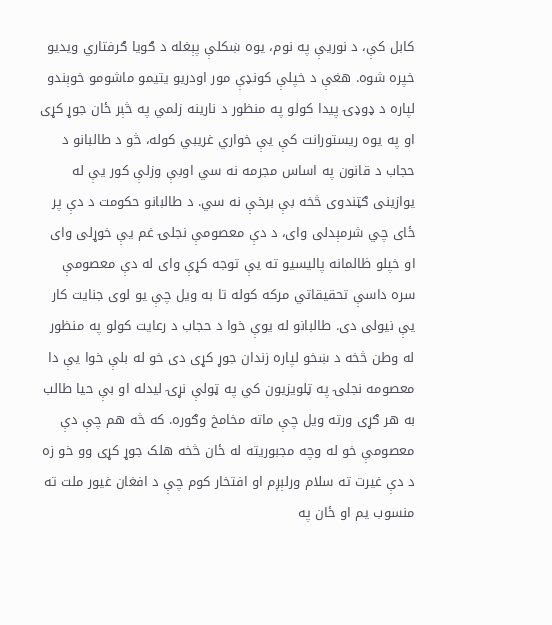کابل کې، د نوریې په نوم، یوه ښکلې پېغله د ګویا ګرفتاري ویدیو خپره شوه. هغې د خپلې کونډې مور اودریو یتیمو ماشومو خوېندو لپاره د ډوډۍ پیدا کولو په منظور د نارینه زلمي په څېر ځان جوړ کړی او په یوه ریستورانت کې یې خواري غریبي کوله، څو د طالبانو د حجاب د قانون په اساس مجرمه نه سي اوبې وزلې کور یې له یوازینی ګټندوی څخه بې برخې نه سي. د طالبانو حکومت د دې پر ځای چي شرمېدلی وای، د دې معصومې نجلۍ غم یې خوړلی وای او خپلو ظالمانه پالیسیو ته یې توجه کړې وای له دې معصومې سره داسې تحقیقاتي مرکه کوله تا به ویل چې یو لوی جنایت کار یې نیولی دی. طالبانو له یوې خوا د حجاب د رعایت کولو په منظور له وطن څخه د ښخو لپاره زندان جوړ کړی دی خو له بلې خوا یې دا معصومه نجلۍ په ټلویزیون کي په ټولې نړۍ لیدله او بې حیا طالب به هر ګړی ورته ویل چې ماته مخامخ وګوره. که څه هم چې دې معصومې خو له وچه مجبوریته له ځان څخه هلک جوړ کړی وو خو زه د دې غیرت ته سلام ورلېږم او افتخار کوم چې د افغان غیور ملت ته منسوب یم او ځان په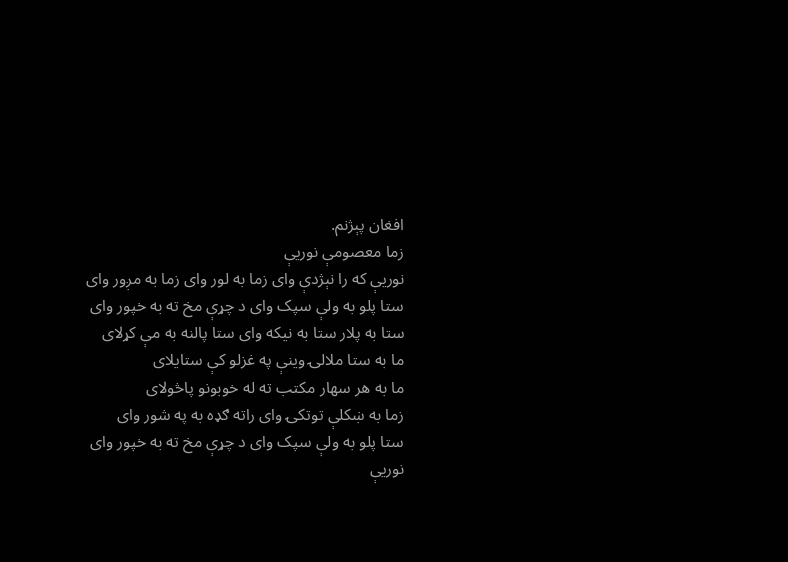افغان پېژنم.
زما معصومې نوریې
نوریې که را نېژدې وای زما به لور وای زما به مږور وای
ستا پلو به ولې سپک وای د چړې مخ ته به خپور وای
ستا به پلار ستا به نیکه وای ستا پالنه به مې کړلای
ما به ستا ملالۍ وینې په غزلو کې ستایلای
ما به هر سهار مکتب ته له خوبونو پاڅولای
زما به ښکلې توتکۍ وای راته ګډه به په شور وای
ستا پلو به ولې سپک وای د چړې مخ ته به خپور وای
نوریې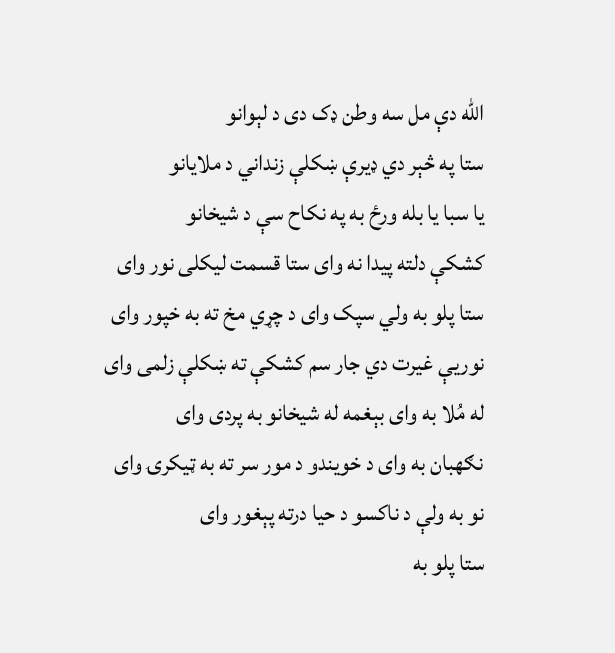الله دې مل سه وطن ډک دی د لېوانو
ستا په څېر دي ډیرې ښکلې زنداني د ملایانو
یا سبا یا بله ورځ به په نکاح سې د شیخانو
کشکې دلته پیدا نه وای ستا قسمت لیکلی نور وای
ستا پلو به ولي سپک وای د چړي مخ ته به خپور وای
نوریې غیرت دي جار سم کشکې ته ښکلې زلمی وای
له مُلا به وای بېغمه له شیخانو به پردی وای
نګهبان به وای د خویندو د مور سر ته به ټیکرۍ وای
نو به ولې د ناکسو د حیا درته پېغور وای
ستا پلو به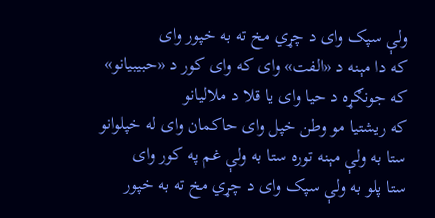ولې سپک وای د چړي مخ ته به خپور وای
که دا مېنه د «الفت» وای که وای کور د «حبیبیانو»
که جونګړه د حیا وای یا قلا د ملالیانو
که ریشتیا مو وطن خپل وای حاکمان وای له خپلوانو
ستا به ولې مېنه توره ستا به ولې غم په کور وای
ستا پلو به ولې سپک وای د چړي مخ ته به خپور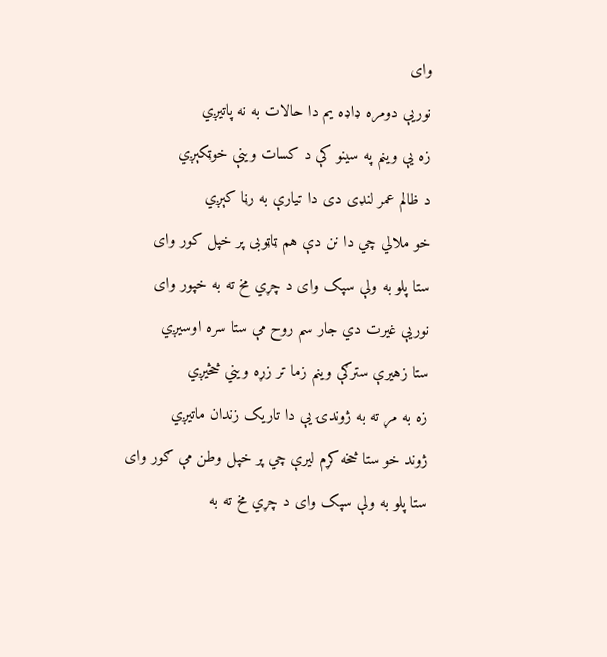وای
نوریې دومره ډاډه یم دا حالات به نه پاتیږي
زه یې وینم په سینو کې د کسات وینې خوټکېږي
د ظالم عمر لنډی دی دا تیارې به رڼا کېږي
خو ملالي چي دا نن دې هم ټاټوبی پر خپل کور وای
ستا پلو به ولې سپک وای د چړي مخ ته به خپور وای
نوریې غیرت دي جار سم روح مې ستا سره اوسیږي
ستا زهیرې سترګې وینم زما تر زړه ویني څڅیږي
زه به مړ ته به ژوندۍ یې دا تاریک زندان ماتیږي
ژوند خو ستا څخه کړم لیرې چي پر خپل وطن مې ګور وای
ستا پلو به ولې سپک وای د چړي مخ ته به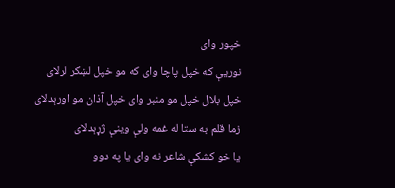خپور وای
نوریې که خپل پاچا وای که مو خپل لښکر لرلای
خپل بلال خپل مو منبر وای خپل آذان مو اورېدلای
زما قلم به ستا له غمه ولې وینې ژړېدلای
یا خو کشکې شاعر نه وای یا په دوو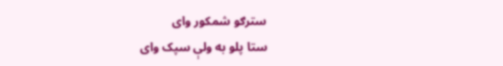سترګو شمکور وای
ستا پلو به ولې سپک وای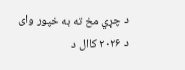د چړي مخ ته به خپور وای
د ۲۰۲۶ کاال د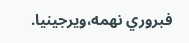فبروري نهمه،ویرجینیا.